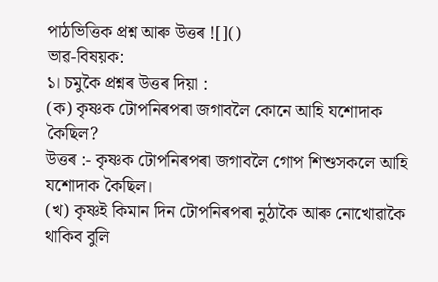পাঠভিত্তিক প্রশ্ন আৰু উত্তৰ ![]()
ভাৱ-বিষয়ক:
১। চমুকৈ প্ৰশ্নৰ উত্তৰ দিয়া :
(ক) কৃষ্ণক টোপনিৰপৰা জগাবলৈ কোনে আহি যশোদাক কৈছিল?
উত্তৰ :- কৃষ্ণক টোপনিৰপৰা জগাবলৈ গোপ শিশুসকলে আহি যশোদাক কৈছিল।
(খ) কৃষ্ণই কিমান দিন টোপনিৰপৰা নুঠাকৈ আৰু নোখোৱাকৈ থাকিব বুলি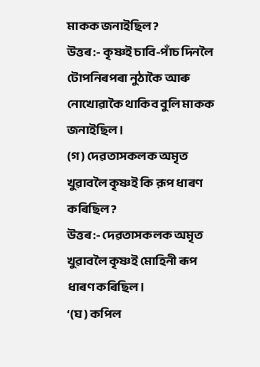মাকক জনাইছিল?
উত্তৰ :- কৃষ্ণই চাবি-পাঁচ দিনলৈ টোপনিৰপৰা নুঠাকৈ আৰু নোখোৱাকৈ থাকিব বুলি মাকক জনাইছিল।
(গ) দেৱতাসকলক অমৃত খুৱাবলৈ কৃষ্ণই কি রূপ ধাৰণ কৰিছিল?
উত্তৰ :- দেৱতাসকলক অমৃত খুৱাবলৈ কৃষ্ণই মোহিনী ৰূপ ধাৰণ কৰিছিল।
‘(ঘ) কপিল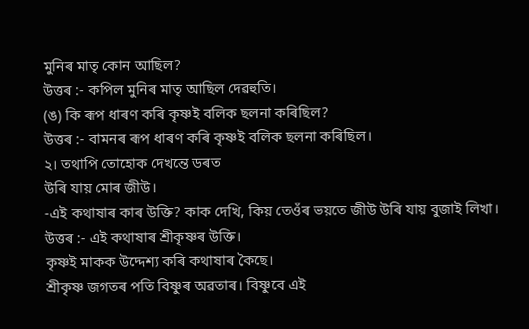মুনিৰ মাতৃ কোন আছিল?
উত্তৰ :- কপিল মুনিৰ মাতৃ আছিল দেৱহুতি।
(ঙ) কি ৰূপ ধাৰণ কৰি কৃষ্ণই বলিক ছলনা কৰিছিল?
উত্তৰ :- বামনৰ ৰূপ ধাৰণ কৰি কৃষ্ণই বলিক ছলনা কৰিছিল।
২। তথাপি তোহোক দেখন্তে ডৰত
উৰি যায় মোৰ জীউ।
-এই কথাষাৰ কাৰ উক্তি? কাক দেখি, কিয় তেওঁৰ ভয়তে জীউ উৰি যায় বুজাই লিখা।
উত্তৰ :- এই কথাষাৰ শ্ৰীকৃষ্ণৰ উক্তি।
কৃষ্ণই মাকক উদ্দেশ্য কৰি কথাষাৰ কৈছে।
শ্রীকৃষ্ণ জগতৰ পতি বিষ্ণুৰ অৱতাৰ। বিষ্ণুবে এই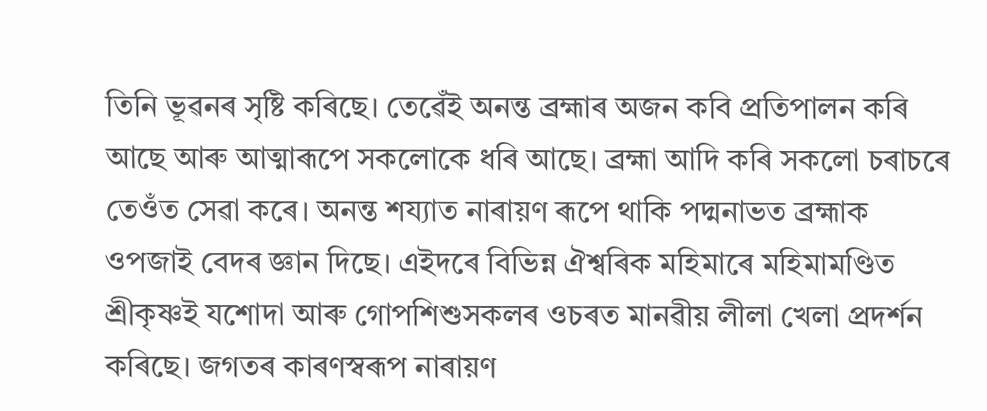তিনি ভূৱনৰ সৃষ্টি কৰিছে। তেৱেঁই অনন্ত ব্ৰহ্মাৰ অজন কবি প্রতিপালন কৰি আছে আৰু আত্মাৰূপে সকলোকে ধৰি আছে। ব্ৰহ্মা আদি কৰি সকলো চৰাচৰে তেওঁত সেৱা কৰে। অনন্ত শয্যাত নাৰায়ণ ৰূপে থাকি পদ্মনাভত ব্রহ্মাক ওপজাই বেদৰ জ্ঞান দিছে। এইদৰে বিভিন্ন ঐশ্বৰিক মহিমাৰে মহিমামণ্ডিত শ্রীকৃষ্ণই যশোদা আৰু গোপশিশুসকলৰ ওচৰত মানৱীয় লীলা খেলা প্ৰদৰ্শন কৰিছে। জগতৰ কাৰণস্বৰূপ নাৰায়ণ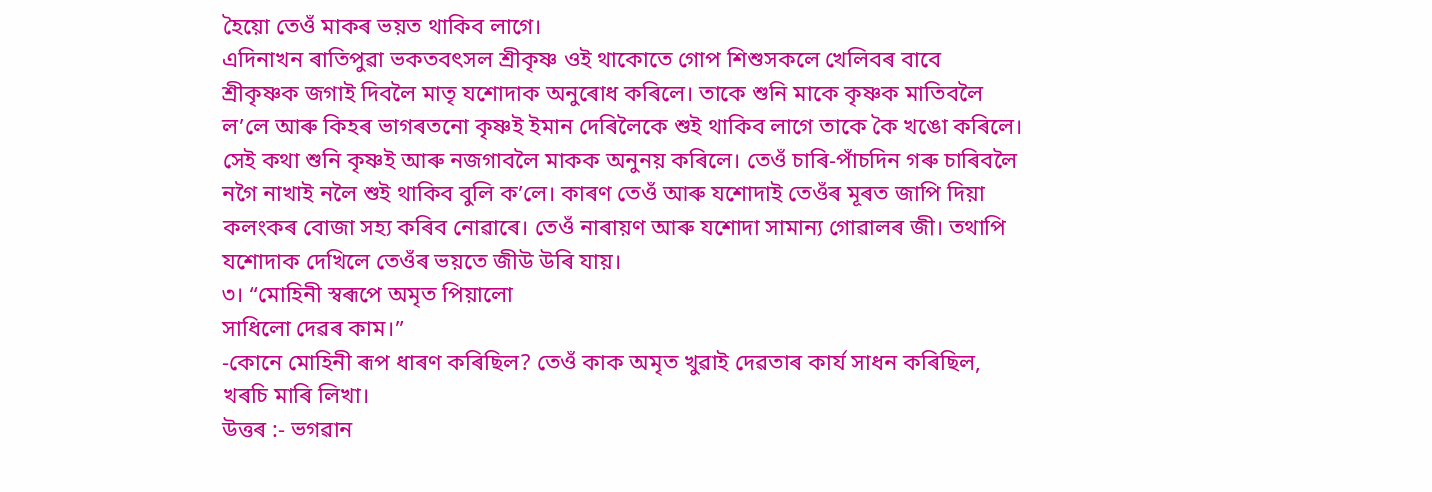হৈয়ো তেওঁ মাকৰ ভয়ত থাকিব লাগে।
এদিনাখন ৰাতিপুৱা ভকতবৎসল শ্রীকৃষ্ণ ওই থাকোতে গোপ শিশুসকলে খেলিবৰ বাবে শ্রীকৃষ্ণক জগাই দিবলৈ মাতৃ যশোদাক অনুৰোধ কৰিলে। তাকে শুনি মাকে কৃষ্ণক মাতিবলৈ ল’লে আৰু কিহৰ ভাগৰতনো কৃষ্ণই ইমান দেৰিলৈকে শুই থাকিব লাগে তাকে কৈ খঙো কৰিলে। সেই কথা শুনি কৃষ্ণই আৰু নজগাবলৈ মাকক অনুনয় কৰিলে। তেওঁ চাৰি-পাঁচদিন গৰু চাৰিবলৈ নগৈ নাখাই নলৈ শুই থাকিব বুলি ক’লে। কাৰণ তেওঁ আৰু যশোদাই তেওঁৰ মূৰত জাপি দিয়া কলংকৰ বোজা সহ্য কৰিব নোৱাৰে। তেওঁ নাৰায়ণ আৰু যশোদা সামান্য গোৱালৰ জী। তথাপি যশোদাক দেখিলে তেওঁৰ ভয়তে জীউ উৰি যায়।
৩। “মোহিনী স্বৰূপে অমৃত পিয়ালো
সাধিলো দেৱৰ কাম।”
-কোনে মোহিনী ৰূপ ধাৰণ কৰিছিল? তেওঁ কাক অমৃত খুৱাই দেৱতাৰ কাৰ্য সাধন কৰিছিল, খৰচি মাৰি লিখা।
উত্তৰ :- ভগৱান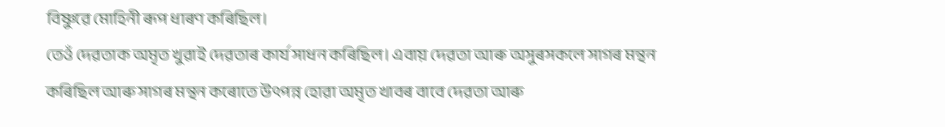বিষ্ণুৱে মোহিনী ৰূপ ধাৰণ কৰিছিল।
তেওঁ দেৱতাক অমৃত খুৱাই দেৱতাৰ কার্য সাধন কৰিছিল। এবায় দেৱতা আৰু অসুৰসকলে সাগৰ মন্থন কৰিছিল আৰু সাগৰ মন্থন কৰোতে উৎপন্ন হোৱা অমৃত খাবৰ বাবে দেৱতা আৰু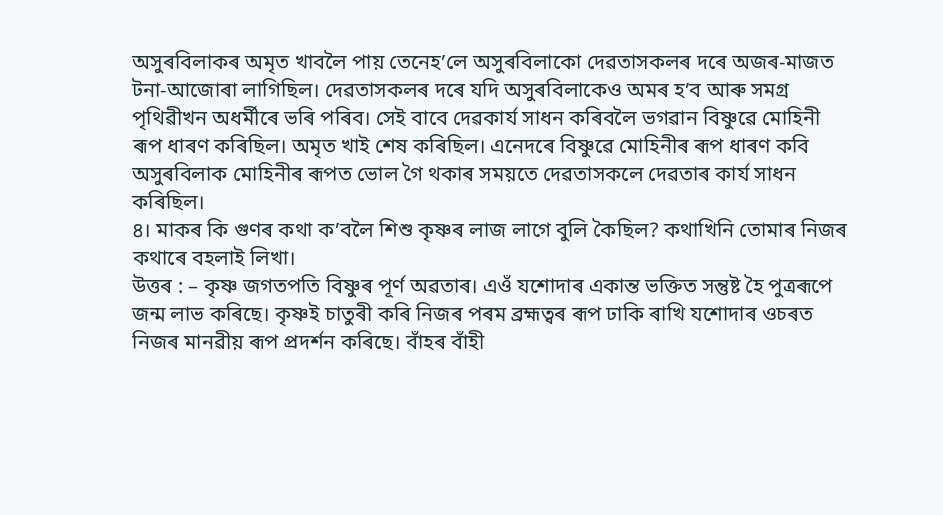অসুৰবিলাকৰ অমৃত খাবলৈ পায় তেনেহ’লে অসুৰবিলাকো দেৱতাসকলৰ দৰে অজৰ-মাজত টনা-আজোৰা লাগিছিল। দেৱতাসকলৰ দৰে যদি অসুৰবিলাকেও অমৰ হ’ব আৰু সমগ্র পৃথিৱীখন অধর্মীৰে ভৰি পৰিব। সেই বাবে দেৱকার্য সাধন কৰিবলৈ ভগৱান বিষ্ণুৱে মোহিনী ৰূপ ধাৰণ কৰিছিল। অমৃত খাই শেষ কৰিছিল। এনেদৰে বিষ্ণুৱে মোহিনীৰ ৰূপ ধাৰণ কবি অসুৰবিলাক মোহিনীৰ ৰূপত ভোল গৈ থকাৰ সময়তে দেৱতাসকলে দেৱতাৰ কাৰ্য সাধন কৰিছিল।
৪। মাকৰ কি গুণৰ কথা ক’বলৈ শিশু কৃষ্ণৰ লাজ লাগে বুলি কৈছিল? কথাখিনি তোমাৰ নিজৰ কথাৰে বহলাই লিখা।
উত্তৰ : – কৃষ্ণ জগতপতি বিষ্ণুৰ পূৰ্ণ অৱতাৰ। এওঁ যশোদাৰ একান্ত ভক্তিত সন্তুষ্ট হৈ পুত্রৰূপে জন্ম লাভ কৰিছে। কৃষ্ণই চাতুৰী কৰি নিজৰ পৰম ব্ৰহ্মত্বৰ ৰূপ ঢাকি ৰাখি যশোদাৰ ওচৰত নিজৰ মানৱীয় ৰূপ প্রদর্শন কৰিছে। বাঁহৰ বাঁহী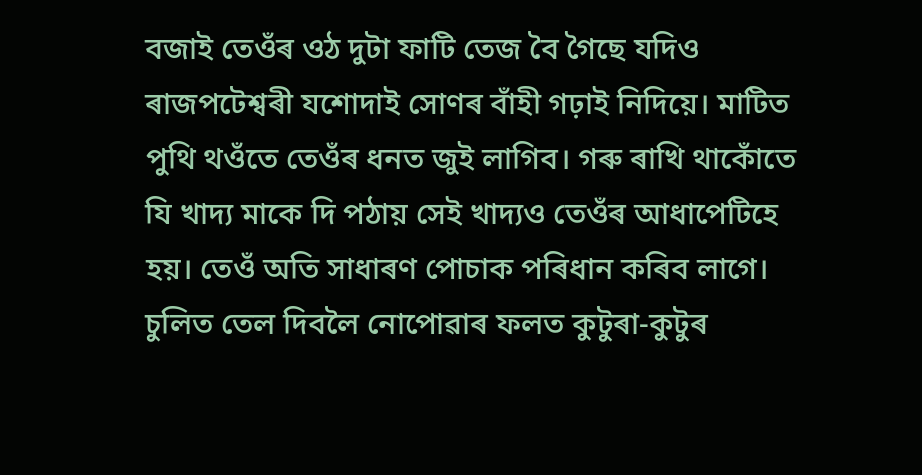বজাই তেওঁৰ ওঠ দুটা ফাটি তেজ বৈ গৈছে যদিও ৰাজপটেশ্বৰী যশোদাই সোণৰ বাঁহী গঢ়াই নিদিয়ে। মাটিত পুথি থওঁতে তেওঁৰ ধনত জুই লাগিব। গৰু ৰাখি থাকোঁতে যি খাদ্য মাকে দি পঠায় সেই খাদ্যও তেওঁৰ আধাপেটিহে হয়। তেওঁ অতি সাধাৰণ পোচাক পৰিধান কৰিব লাগে। চুলিত তেল দিবলৈ নোপোৱাৰ ফলত কুটুৰা-কুটুৰ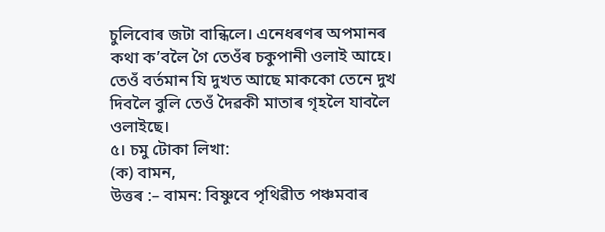চুলিবোৰ জটা বান্ধিলে। এনেধৰণৰ অপমানৰ কথা ক’বলৈ গৈ তেওঁৰ চকুপানী ওলাই আহে। তেওঁ বর্তমান যি দুখত আছে মাককো তেনে দুখ দিবলৈ বুলি তেওঁ দৈৱকী মাতাৰ গৃহলৈ যাবলৈ ওলাইছে।
৫। চমু টোকা লিখা:
(ক) বামন,
উত্তৰ :– বামন: বিষ্ণুবে পৃথিৱীত পঞ্চমবাৰ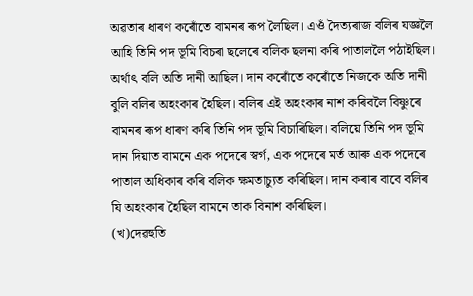অৱতাৰ ধাৰণ কৰোঁতে বামনৰ ৰূপ লৈছিল। এওঁ দৈত্যৰাজ বলিৰ যজ্ঞলৈ আহি তিনি পদ ভূমি বিচৰা ছলেৰে বলিক ছলনা কৰি পাতাললৈ পঠাইছিল। অর্থাৎ বলি অতি দানী আছিল। দান কৰোঁতে কৰোঁতে নিজকে অতি দানী বুলি বলিৰ অহংকাৰ হৈছিল। বলিৰ এই অহংকাৰ নাশ কৰিবলৈ বিষ্ণুৰে বামনৰ ৰূপ ধাৰণ কৰি তিনি পদ ভূমি বিচাৰিছিল। বলিয়ে তিনি পদ ভূমি দান দিয়াত বামনে এক পদেৰে স্বৰ্গ, এক পদেৰে মৰ্ত আৰু এক পদেৰে পাতাল অধিকাৰ কৰি বলিক ক্ষমতাচ্যুত কৰিছিল। দান কৰাৰ বাবে বলিৰ যি অহংকাৰ হৈছিল বামনে তাক বিনাশ কৰিছিল।
(খ)দেৱহুতি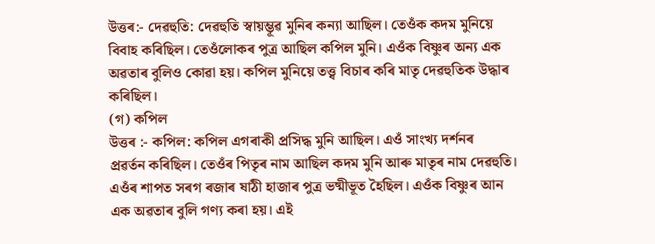উত্তৰ:- দেৱহুতি: দেৱহুতি স্বায়ম্ভূৱ মুনিৰ কন্যা আছিল। তেওঁক কদম মুনিয়ে বিবাহ কৰিছিল। তেওঁলোকৰ পুত্ৰ আছিল কপিল মুনি। এওঁক বিষ্ণুৰ অন্য এক অৱতাৰ বুলিও কোৱা হয়। কপিল মুনিয়ে তত্ত্ব বিচাৰ কৰি মাতৃ দেৱহুতিক উদ্ধাৰ কৰিছিল।
(গ) কপিল
উত্তৰ :- কপিল: কপিল এগৰাকী প্রসিদ্ধ মুনি আছিল। এওঁ সাংখ্য দৰ্শনৰ
প্ৰৱৰ্তন কৰিছিল। তেওঁৰ পিতৃৰ নাম আছিল কদম মুনি আৰু মাতৃৰ নাম দেৱহুতি। এওঁৰ শাপত সৰগ ৰজাৰ ষাঠী হাজাৰ পুত্ৰ ভষ্মীভূত হৈছিল। এওঁক বিষ্ণুৰ আন এক অৱতাৰ বুলি গণ্য কৰা হয়। এই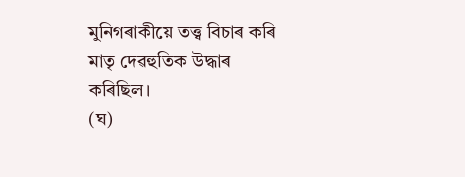মুনিগৰাকীয়ে তত্ত্ব বিচাৰ কৰি মাতৃ দেৱহুতিক উদ্ধাৰ কৰিছিল।
(ঘ)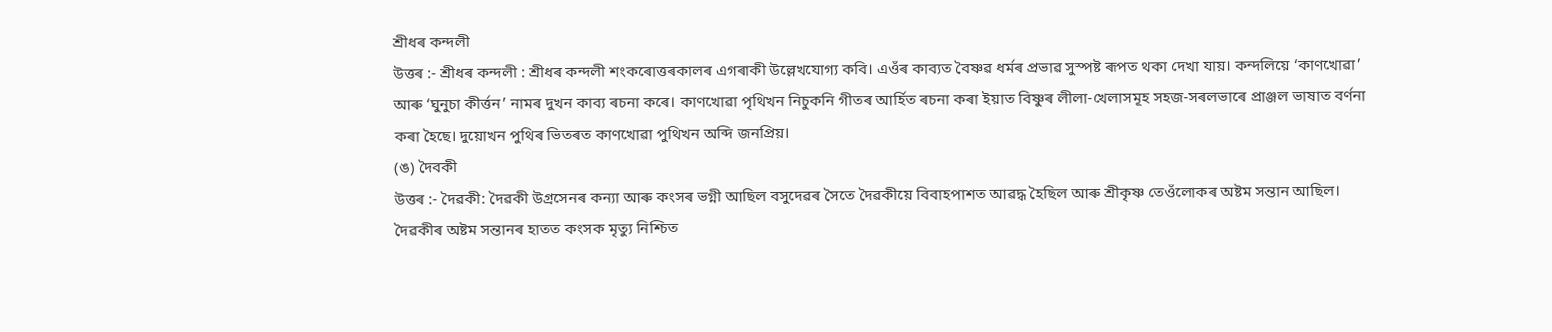শ্রীধৰ কন্দলী
উত্তৰ :- শ্রীধৰ কন্দলী : শ্রীধৰ কন্দলী শংকৰোত্তৰকালৰ এগৰাকী উল্লেখযোগ্য কবি। এওঁৰ কাব্যত বৈষ্ণৱ ধৰ্মৰ প্ৰভাৱ সুস্পষ্ট ৰূপত থকা দেখা যায়। কন্দলিয়ে ‘কাণখোৱা’ আৰু ‘ঘুনুচা কীৰ্ত্তন’ নামৰ দুখন কাব্য ৰচনা কৰে। কাণখোৱা পৃথিখন নিচুকনি গীতৰ আর্হিত ৰচনা কৰা ইয়াত বিষ্ণুৰ লীলা-খেলাসমূহ সহজ-সৰলভাৰে প্রাঞ্জল ভাষাত বর্ণনা কৰা হৈছে। দুয়োখন পুথিৰ ভিতৰত কাণখোৱা পুথিখন অব্দি জনপ্রিয়।
(ঙ) দৈবকী
উত্তৰ :- দৈৱকী: দৈৱকী উগ্রসেনৰ কন্যা আৰু কংসৰ ভগ্নী আছিল বসুদেৱৰ সৈতে দৈৱকীয়ে বিবাহপাশত আৱদ্ধ হৈছিল আৰু শ্রীকৃষ্ণ তেওঁলোকৰ অষ্টম সন্তান আছিল। দৈৱকীৰ অষ্টম সন্তানৰ হাতত কংসক মৃত্যু নিশ্চিত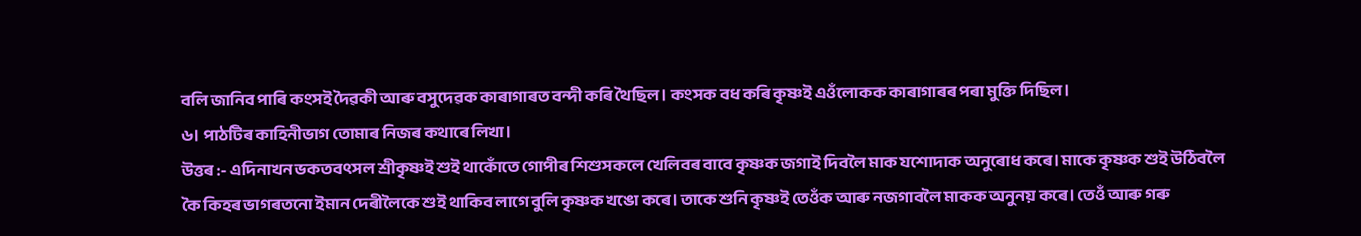বলি জানিব পাৰি কংসই দৈৱকী আৰু বসুদেৱক কাৰাগাৰত বন্দী কৰি থৈছিল। কংসক বধ কৰি কৃষ্ণই এওঁলোকক কাৰাগাৰৰ পৰা মুক্তি দিছিল।
৬। পাঠটিৰ কাহিনীভাগ তোমাৰ নিজৰ কথাৰে লিখা।
উত্তৰ :- এদিনাখন ভকতবৎসল শ্রীকৃষ্ণই শুই থাকোঁতে গোপীৰ শিশুসকলে খেলিবৰ বাবে কৃষ্ণক জগাই দিবলৈ মাক যশোদাক অনুৰোধ কৰে। মাকে কৃষ্ণক শুই উঠিবলৈ কৈ কিহৰ ভাগৰতনো ইমান দেৰীলৈকে শুই থাকিব লাগে বুলি কৃষ্ণক খঙো কৰে। তাকে শুনি কৃষ্ণই তেওঁক আৰু নজগাবলৈ মাকক অনুনয় কৰে। তেওঁ আৰু গৰু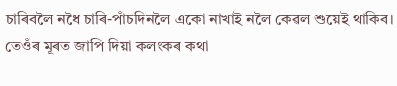চাৰিবলৈ নধৈ চাৰি-পাঁচদিনলৈ একো নাখাই নলৈ কেৱল শুয়েই থাকিব। তেওঁৰ মূৰত জাপি দিয়া কলংকৰ কথা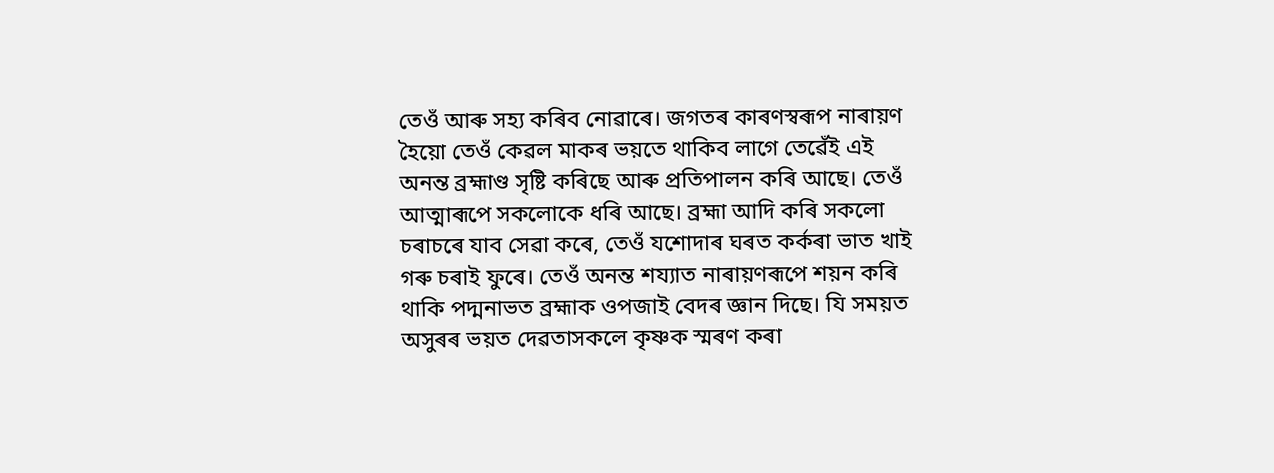তেওঁ আৰু সহ্য কৰিব নোৱাৰে। জগতৰ কাৰণস্বৰূপ নাৰায়ণ হৈয়ো তেওঁ কেৱল মাকৰ ভয়তে থাকিব লাগে তেৱেঁই এই অনন্ত ব্রহ্মাণ্ড সৃষ্টি কৰিছে আৰু প্ৰতিপালন কৰি আছে। তেওঁ আত্মাৰূপে সকলোকে ধৰি আছে। ব্ৰহ্মা আদি কৰি সকলো চৰাচৰে যাব সেৱা কৰে, তেওঁ যশোদাৰ ঘৰত কৰ্কৰা ভাত খাই গৰু চৰাই ফুৰে। তেওঁ অনন্ত শয্যাত নাৰায়ণৰূপে শয়ন কৰি থাকি পদ্মনাভত ব্রহ্মাক ওপজাই বেদৰ জ্ঞান দিছে। যি সময়ত অসুৰৰ ভয়ত দেৱতাসকলে কৃষ্ণক স্মৰণ কৰা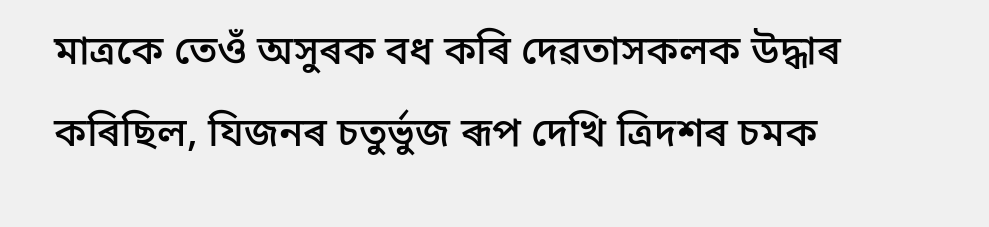মাত্রকে তেওঁ অসুৰক বধ কৰি দেৱতাসকলক উদ্ধাৰ কৰিছিল, যিজনৰ চতুর্ভুজ ৰূপ দেখি ত্ৰিদশৰ চমক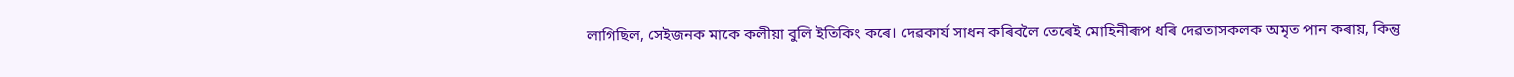লাগিছিল, সেইজনক মাকে কলীয়া বুলি ইতিকিং কৰে। দেৱকাৰ্য সাধন কৰিবলৈ তেৰেই মোহিনীৰূপ ধৰি দেৱতাসকলক অমৃত পান কৰায়, কিন্তু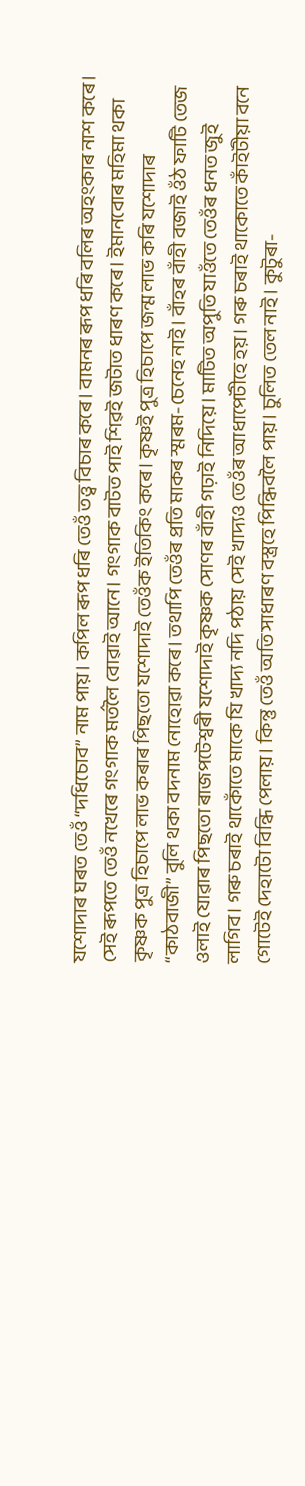যশোদাৰ ঘৰত তেওঁ “দধিচোব” নাম পায়। কপিল ৰূপ ধৰি তেওঁ তত্ত্ব বিচাৰ কৰে। বামনৰ ৰূপ ধৰি বলিৰ অহংকাৰ নাশ কৰে। সেই ৰূপতে তেওঁ নখেৰে গংগাক মর্তলৈ বোৱাই আনে। গংগাক বাটত পাই শিৱই জটাত ধাৰণ কৰে। ইমানবোৰ মহিমা থকা কৃষ্ণক পুত্ৰ হিচাপে লাভ কৰাৰ পিছতো যশোদাই তেওঁক ইতিকিং কৰে। কৃষ্ণই পুত্ৰ হিচাপে জন্ম লাভ কৰি যশোদাৰ “কাঠবাজী” বুলি থকা বদনাম নোহোৱা কৰে। তথাপি তেওঁৰ প্ৰতি মাকৰ স্মৰম-চেনেহ নাই। বাঁহৰ বাঁহী বজাই ওঁঠ ফাটি তেজ ওলাই যোৱাৰ পিছতো ৰাজপটেশ্বৰী যশোদাই কৃষ্ণক সোণৰ বাঁহী গঢ়াই নিদিয়ে। মাটিত অপুতি যাওঁতে তেওঁৰ ধনত জুই লাগিব। গৰু চৰাই থাকোঁতে মাকে যি খাদ্য নদি পঠায় সেই খাদ্যও তেওঁৰ আধাপেটীহে হয়। গৰু চৰাই থাকোতে কাঁইটীয়া বনে গোটেই দেহাটো বিন্ধি পেলায়। কিন্তু তেওঁ অতি সাধাৰণ বস্ত্রহে পিন্ধিবলৈ পায়। চুলিত তেল নাই। কুটুৰা-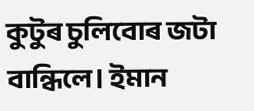কুটুৰ চুলিবোৰ জটা বান্ধিলে। ইমান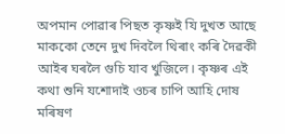অপমান পোৱাৰ পিছত কৃষ্ণই যি দুখত আছে মাককো তেনে দুখ দিবলৈ থিৰাং কৰি দৈৱকী আইৰ ঘৰলৈ গুচি যাব খুজিলে। কৃষ্ণৰ এই কথা শুনি যশোদাই ওচৰ চাপি আহি দোষ মৰিষণ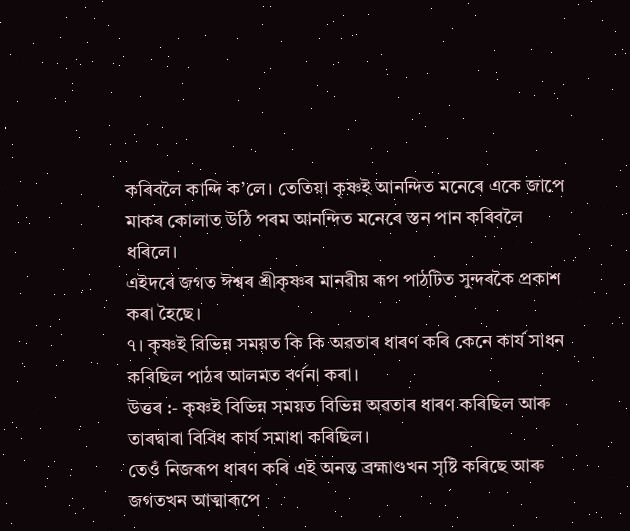কৰিবলৈ কান্দি ক’লে। তেতিয়া কৃষ্ণই আনন্দিত মনেৰে একে জাপে মাকৰ কোলাত উঠি পৰম আনন্দিত মনেৰে স্তন পান কৰিবলৈ ধৰিলে।
এইদৰে জগত ঈশ্বৰ শ্ৰীকৃষ্ণৰ মানৱীয় ৰূপ পাঠটিত সুন্দৰকৈ প্ৰকাশ কৰা হৈছে।
৭। কৃষ্ণই বিভিন্ন সময়ত কি কি অৱতাৰ ধাৰণ কৰি কেনে কাৰ্য সাধন কৰিছিল পাঠৰ আলমত বর্ণনা কৰা।
উত্তৰ :- কৃষ্ণই বিভিন্ন সময়ত বিভিন্ন অৱতাৰ ধাৰণ কৰিছিল আৰু তাৰদ্বাৰা বিবিধ কার্য সমাধা কৰিছিল।
তেওঁ নিজৰূপ ধাৰণ কৰি এই অনন্ত ব্রহ্মাণ্ডখন সৃষ্টি কৰিছে আৰু জগতখন আত্মাৰূপে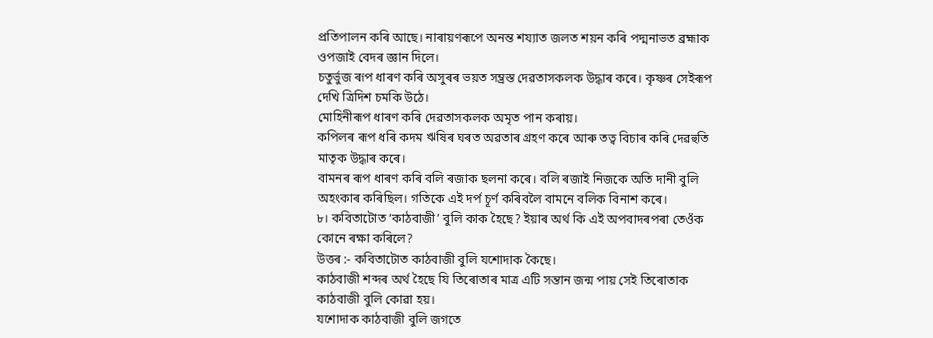প্রতিপালন কৰি আছে। নাৰায়ণৰূপে অনন্ত শয্যাত জলত শয়ন কৰি পদ্মনাভত ব্রহ্মাক ওপজাই বেদৰ জ্ঞান দিলে।
চতুর্ভুজ ৰূপ ধাৰণ কৰি অসুৰৰ ভয়ত সম্ভ্রস্ত দেৱতাসকলক উদ্ধাৰ কৰে। কৃষ্ণৰ সেইৰূপ দেখি ত্রিদিশ চমকি উঠে।
মোহিনীৰূপ ধাৰণ কৰি দেৱতাসকলক অমৃত পান কৰায়।
কপিলৰ ৰূপ ধৰি কদম ঋষিৰ ঘৰত অৱতাৰ গ্ৰহণ কৰে আৰু তত্ব বিচাৰ কৰি দেৱহুতি মাতৃক উদ্ধাৰ কৰে।
বামনৰ ৰূপ ধাৰণ কৰি বলি ৰজাক ছলনা কৰে। বলি ৰজাই নিজকে অতি দানী বুলি অহংকাৰ কৰিছিল। গতিকে এই দর্প চূর্ণ কৰিবলৈ বামনে বলিক বিনাশ কৰে।
৮। কবিতাটোত ‘কাঠবাজী’ বুলি কাক হৈছে? ইয়াৰ অৰ্থ কি এই অপবাদৰপৰা তেওঁক কোনে ৰক্ষা কৰিলে?
উত্তৰ :- কবিতাটোত কাঠবাজী বুলি যশোদাক কৈছে।
কাঠবাজী শব্দৰ অৰ্থ হৈছে যি তিৰোতাৰ মাত্র এটি সন্তান জন্ম পায় সেই তিৰোতাক কাঠবাজী বুলি কোৱা হয়।
যশোদাক কাঠবাজী বুলি জগতে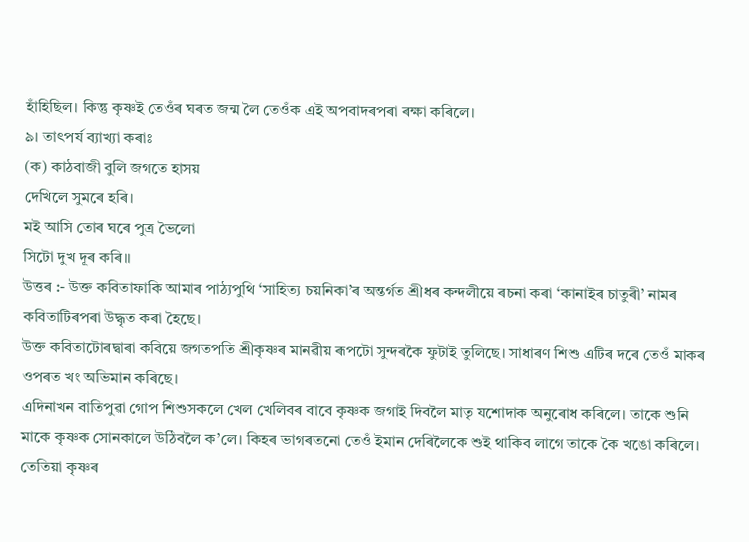হাঁহিছিল। কিন্তু কৃষ্ণই তেওঁৰ ঘৰত জন্ম লৈ তেওঁক এই অপবাদৰপৰা ৰক্ষা কৰিলে।
৯। তাৎপর্য ব্যাখ্যা কৰাঃ
(ক) কাঠবাজী বুলি জগতে হাসয়
দেখিলে সুমৰে হৰি।
মই আসি তোৰ ঘৰে পুত্র ভৈলো
সিটো দুখ দূৰ কৰি।।
উত্তৰ :- উক্ত কবিতাফাকি আমাৰ পাঠ্যপুথি ‘সাহিত্য চয়নিকা’ৰ অন্তৰ্গত শ্রীধৰ কন্দলীয়ে ৰচনা কৰা ‘কানাইৰ চাতুৰী’ নামৰ কবিতাটিৰপৰা উদ্ধৃত কৰা হৈছে।
উক্ত কবিতাটোৰদ্বাৰা কবিয়ে জগতপতি শ্রীকৃষ্ণৰ মানৱীয় ৰূপটো সুন্দৰকৈ ফুটাই তুলিছে। সাধাৰণ শিশু এটিৰ দৰে তেওঁ মাকৰ ওপৰত খং অভিমান কৰিছে।
এদিনাখন বাতিপুৱা গোপ শিশুসকলে খেল খেলিবৰ বাবে কৃষ্ণক জগাই দিবলৈ মাতৃ যশোদাক অনুৰোধ কৰিলে। তাকে শুনি মাকে কৃষ্ণক সোনকালে উঠিবলৈ ক’লে। কিহৰ ভাগৰতনো তেওঁ ইমান দেৰিলৈকে শুই থাকিব লাগে তাকে কৈ খঙো কৰিলে। তেতিয়া কৃষ্ণৰ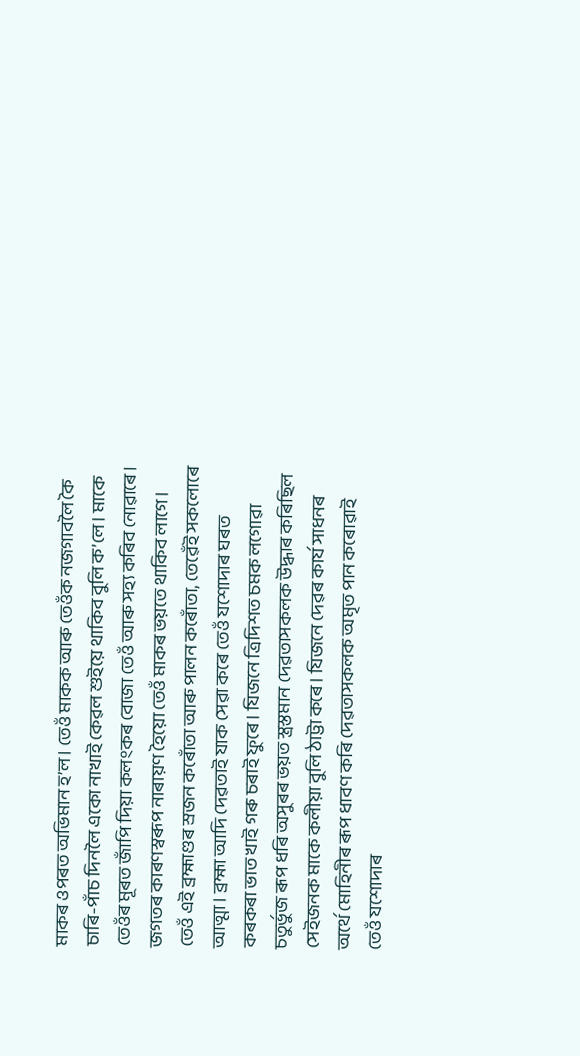মাকৰ ওপৰত অভিমান হ’ল। তেওঁ মাকক আৰু তেওঁক নজগাবলৈ কৈ চাৰি-পাঁচ দিনলৈ একো নাখাই কেৱল শুইয়ে থাকিব বুলি ক’লে। মাকে তেওঁৰ মূৰত জাঁপি দিয়া কলংকৰ বোজা তেওঁ আৰু সহ্য কৰিব নোৱাৰে। জগতৰ কাৰণস্বৰূপ নাৰায়ণ হৈয়ো তেওঁ মাকৰ ভয়তে থাকিব লাগে। তেওঁ এই ব্ৰহ্মাণ্ডৰ স্ৰজন কৰোঁতা আৰু পালন কৰোঁতা, তেৱেঁই সকলোৰে আত্মা। ব্রহ্মা আদি দেৱতাই যাক সেৱা কৰে তেওঁ যশোদাৰ ঘৰত কৰকৰা ভাত খাই গৰু চৰাই ফুৰে। যিজনে ত্রিদিশত চমক লগোৱা চতুর্ভুজ ৰূপ ধৰি অসুৰৰ ভয়ত স্ত্ৰস্তমান দেৱতাসকলক উদ্ধাৰ কৰিছিল সেইজনক মাকে কলীয়া বুলি ঠাট্টা কৰে। যিজনে দেৱৰ কার্য সাধনৰ অর্থে মোহিনীৰ ৰূপ ধাবণ কৰি দেৱতাসকলক অমৃত পান কৰোৱাই তেওঁ যশোদাৰ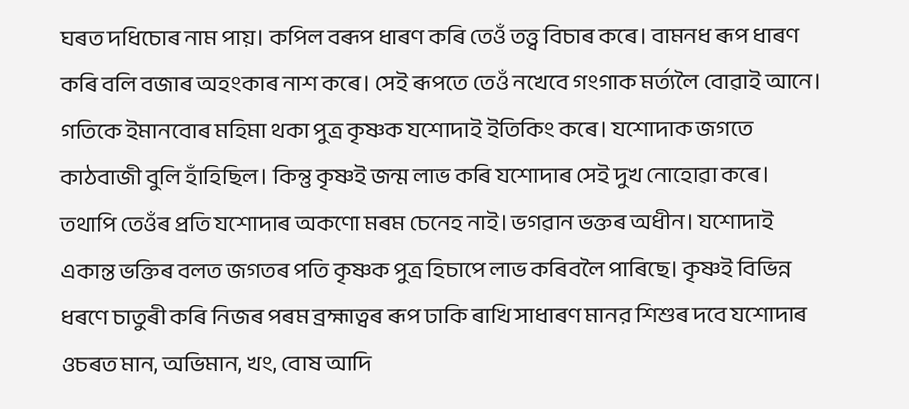ঘৰত দধিচোৰ নাম পায়। কপিল বৰূপ ধাৰণ কৰি তেওঁ তত্ত্ব বিচাৰ কৰে। বামনধ ৰূপ ধাৰণ কৰি বলি বজাৰ অহংকাৰ নাশ কৰে। সেই ৰূপতে তেওঁ নখেবে গংগাক মর্ত্যলৈ বোৱাই আনে। গতিকে ইমানবোৰ মহিমা থকা পুত্র কৃষ্ণক যশোদাই ইতিকিং কৰে। যশোদাক জগতে কাঠবাজী বুলি হাঁহিছিল। কিন্তু কৃষ্ণই জন্ম লাভ কৰি যশোদাৰ সেই দুখ নোহোৱা কৰে। তথাপি তেওঁৰ প্রতি যশোদাৰ অকণো মৰম চেনেহ নাই। ভগৱান ভক্তৰ অধীন। যশোদাই একান্ত ভক্তিৰ বলত জগতৰ পতি কৃষ্ণক পুত্র হিচাপে লাভ কৰিবলৈ পাৰিছে। কৃষ্ণই বিভিন্ন ধৰণে চাতুৰী কৰি নিজৰ পৰম ব্রহ্মাত্বৰ ৰূপ ঢাকি ৰাখি সাধাৰণ মানর শিশুৰ দবে যশোদাৰ ওচৰত মান, অভিমান, খং, বোষ আদি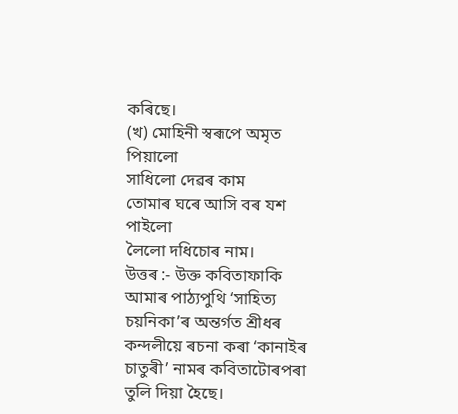কৰিছে।
(খ) মোহিনী স্বৰূপে অমৃত পিয়ালো
সাধিলো দেৱৰ কাম
তোমাৰ ঘৰে আসি বৰ যশ পাইলো
লৈলো দধিচোৰ নাম।
উত্তৰ :- উক্ত কবিতাফাকি আমাৰ পাঠ্যপুথি ‘সাহিত্য চয়নিকা’ৰ অন্তৰ্গত শ্রীধৰ কন্দলীয়ে ৰচনা কৰা ‘কানাইৰ চাতুৰী’ নামৰ কবিতাটোৰপৰা তুলি দিয়া হৈছে।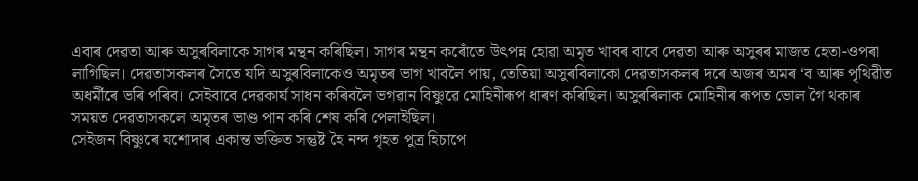এবাৰ দেৱতা আৰু অসুৰবিলাকে সাগৰ মন্থন কৰিছিল। সাগৰ মন্থন কৰোঁতে উৎপন্ন হোৱা অমৃত খাবৰ বাবে দেৱতা আৰু অসুৰৰ মাজত হেতা-ওপৰা লাগিছিল। দেৱতাসকলৰ সৈতে যদি অসুৰবিলাকেও অমৃতৰ ভাগ খাবলৈ পায়, তেতিয়া অসুৰবিলাকো দেৱতাসকলৰ দৰে অজৰ অমৰ ‘ব আৰু পৃথিৱীত অধর্মীৰে ভৰি পৰিব। সেইবাবে দেৱকার্য সাধন কৰিবলৈ ভগৱান বিষ্ণুৱে মোহিনীৰূপ ধাৰণ কৰিছিল। অসুৰৰিলাক মোহিনীৰ ৰূপত ভোল গৈ থকাৰ সময়ত দেৱতাসকলে অমৃতৰ ভাণ্ড পান কৰি শেষ কৰি পেলাইছিল।
সেইজন বিষ্ণুৰে যশোদাৰ একান্ত ভক্তিত সন্তুষ্ট হৈ নন্দ গৃহত পুত্র হিচাপে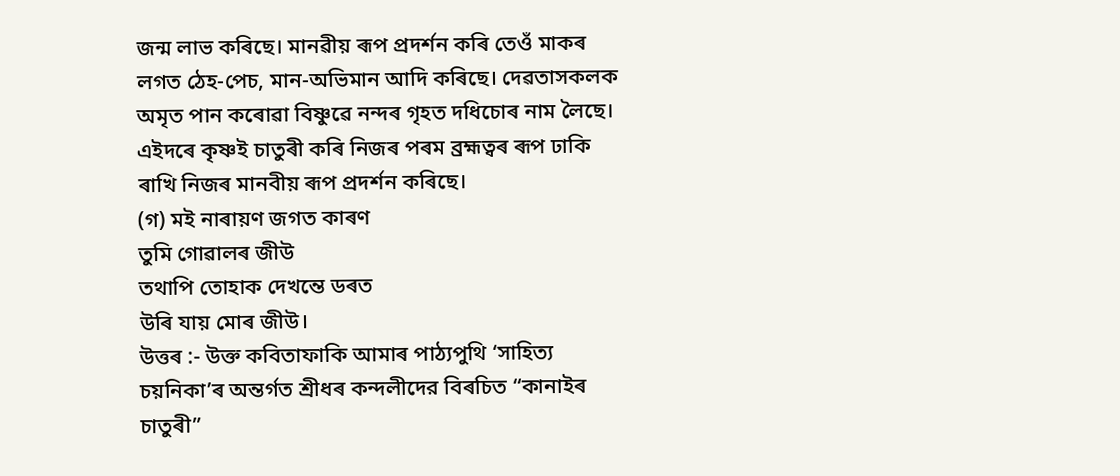জন্ম লাভ কৰিছে। মানৱীয় ৰূপ প্ৰদৰ্শন কৰি তেওঁ মাকৰ লগত ঠেহ-পেচ, মান-অভিমান আদি কৰিছে। দেৱতাসকলক অমৃত পান কৰোৱা বিষ্ণুৱে নন্দৰ গৃহত দধিচোৰ নাম লৈছে। এইদৰে কৃষ্ণই চাতুৰী কৰি নিজৰ পৰম ব্ৰহ্মত্বৰ ৰূপ ঢাকি ৰাখি নিজৰ মানবীয় ৰূপ প্রদর্শন কৰিছে।
(গ) মই নাৰায়ণ জগত কাৰণ
তুমি গোৱালৰ জীউ
তথাপি তোহাক দেখন্তে ডৰত
উৰি যায় মোৰ জীউ।
উত্তৰ :- উক্ত কবিতাফাকি আমাৰ পাঠ্যপুথি ‘সাহিত্য চয়নিকা’ৰ অন্তৰ্গত শ্রীধৰ কন্দলীদের বিৰচিত “কানাইৰ চাতুৰী”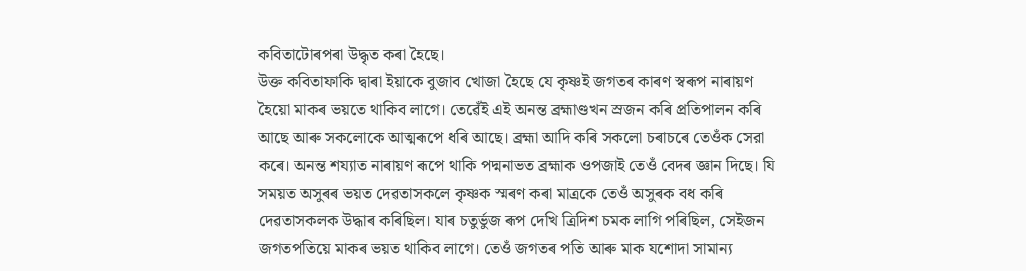কবিতাটোৰপৰা উদ্ধৃত কৰা হৈছে।
উক্ত কবিতাফাকি দ্বাৰা ইয়াকে বুজাব খোজা হৈছে যে কৃষ্ণই জগতৰ কাৰণ স্বৰূপ নাৰায়ণ হৈয়ো মাকৰ ভয়তে থাকিব লাগে। তেৱেঁই এই অনন্ত ব্রহ্মাণ্ডখন স্রজন কৰি প্ৰতিপালন কৰি আছে আৰু সকলোকে আত্মৰূপে ধৰি আছে। ব্ৰহ্মা আদি কৰি সকলো চৰাচৰে তেওঁক সেরা কৰে। অনন্ত শয্যাত নাৰায়ণ ৰূপে থাকি পদ্মনাভত ব্রহ্মাক ওপজাই তেওঁ বেদৰ জ্ঞান দিছে। যি সময়ত অসুৰৰ ভয়ত দেৱতাসকলে কৃষ্ণক স্মৰণ কৰা মাত্রকে তেওঁ অসুৰক বধ কৰি দেৱতাসকলক উদ্ধাৰ কৰিছিল। যাৰ চতুর্ভুজ ৰূপ দেখি ত্রিদিশ চমক লাগি পৰিছিল, সেইজন জগতপতিয়ে মাকৰ ভয়ত থাকিব লাগে। তেওঁ জগতৰ পতি আৰু মাক যশোদা সামান্য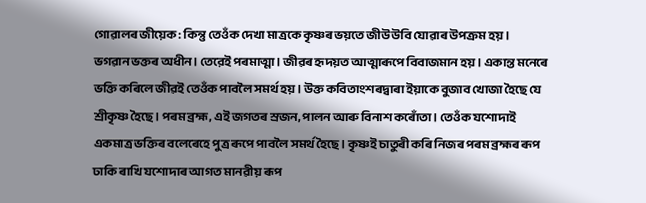গোৱালৰ জীয়েক: কিন্তু তেওঁক দেখা মাত্রকে কৃষ্ণৰ ভয়তে জীউ উবি যোৱাৰ উপক্রম হয়।
ভগৱান ভক্তৰ অধীন। তেরেই পৰমাত্মা। জীৱৰ হৃদয়ত আত্মাৰূপে বিবাজমান হয়। একান্ত মনেৰে ভক্তি কৰিলে জীৱই তেওঁক পাবলৈ সমর্থ হয়। উক্ত কবিতাংশৰদ্বাৰা ইয়াকে বুজাব খোজা হৈছে যে শ্রীকৃষ্ণ হৈছে। পৰম ব্ৰহ্ম, এই জগতৰ স্ৰজন, পালন আৰু বিনাশ কৰোঁতা। তেওঁক যশোদাই একমাত্র ভক্তিৰ বলেৰেহে পুত্ৰ ৰূপে পাবলৈ সমর্থ হৈছে। কৃষ্ণই চাতুৰী কৰি নিজৰ পৰম ব্ৰহ্মৰ ৰূপ ঢাকি ৰাখি যশোদাৰ আগত মানৱীয় ৰূপ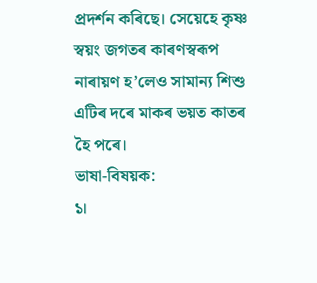প্ৰদৰ্শন কৰিছে। সেয়েহে কৃষ্ণ স্বয়ং জগতৰ কাৰণস্বৰূপ নাৰায়ণ হ’লেও সামান্য শিশু এটিৰ দৰে মাকৰ ভয়ত কাতৰ হৈ পৰে।
ভাষা-বিষয়ক:
১।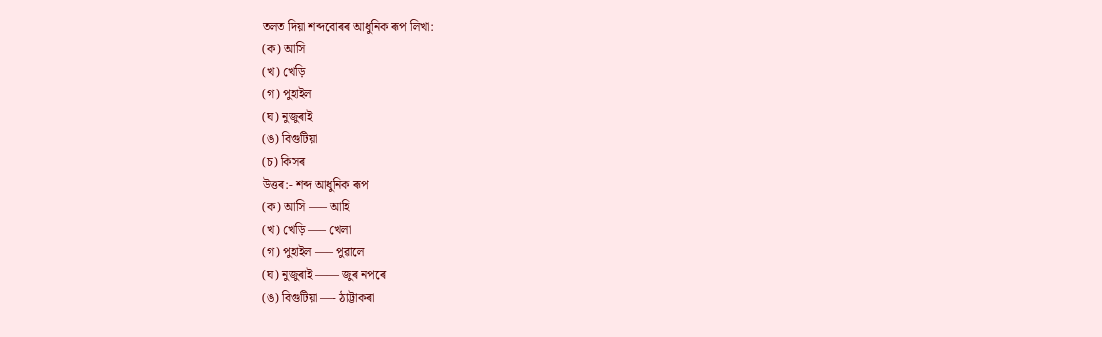তলত দিয়া শব্দবোৰৰ আধুনিক ৰূপ লিখা:
(ক) আসি
(খ) খেড়ি
(গ) পুহাইল
(ঘ) নুজুৰাই
(ঙ) বিগুটিয়া
(চ) কিসৰ
উত্তৰ:- শব্দ আধুনিক ৰূপ
(ক) আসি —– আহি
(খ) খেড়ি —– খেলা
(গ) পুহাইল —– পুৱালে
(ঘ) নুজুৰাই —— জুৰ নপৰে
(ঙ) বিগুটিয়া —- ঠাট্টাকৰা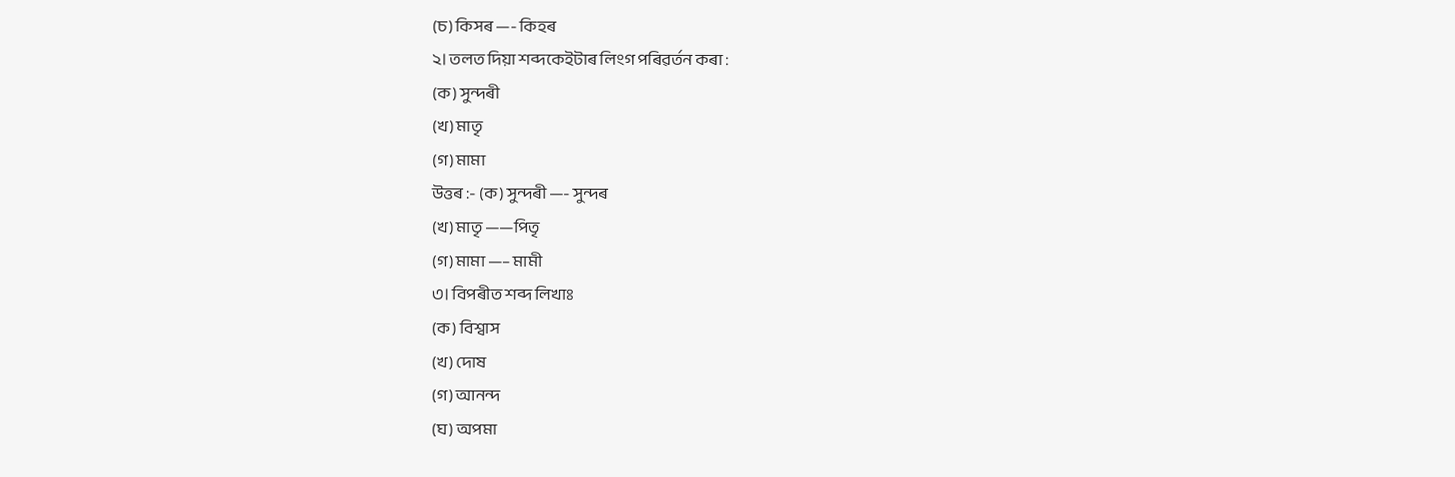(চ) কিসৰ —- কিহৰ
২। তলত দিয়া শব্দকেইটাৰ লিংগ পৰিৱৰ্তন কৰা :
(ক) সুন্দৰী
(খ) মাতৃ
(গ) মামা
উত্তৰ :- (ক) সুন্দৰী —- সুন্দৰ
(খ) মাতৃ ——পিতৃ
(গ) মামা —– মামী
৩। বিপৰীত শব্দ লিখাঃ
(ক) বিশ্বাস
(খ) দোষ
(গ) আনন্দ
(ঘ) অপমা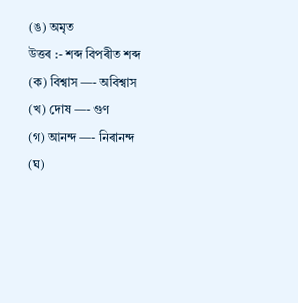(ঙ) অমৃত
উত্তৰ :- শব্দ বিপৰীত শব্দ
(ক) বিশ্বাস —- অবিশ্বাস
(খ) দোষ —- গুণ
(গ) আনন্দ —- নিৰানন্দ
(ঘ)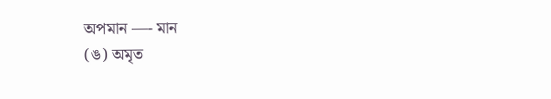অপমান —- মান
(ঙ) অমৃত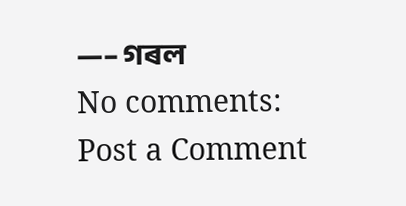—– গৰল
No comments:
Post a Comment